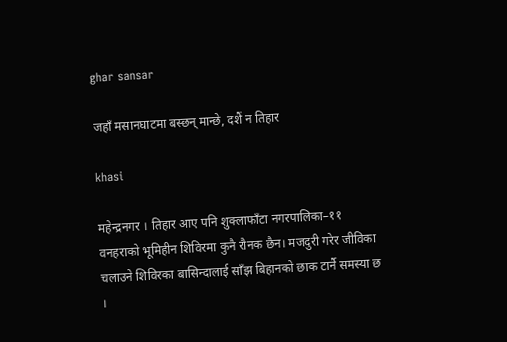ghar sansar

जहाँ मसानघाटमा बस्छन् मान्छे, दशैं न तिहार

khasi

महेन्द्रनगर । तिहार आए पनि शुक्लाफाँटा नगरपालिका–११ वनहराको भूमिहीन शिविरमा कुनै रौनक छैन। मजदुरी गरेर जीविका चलाउने शिविरका बासिन्दालाई साँझ बिहानको छाक टार्नै समस्या छ ।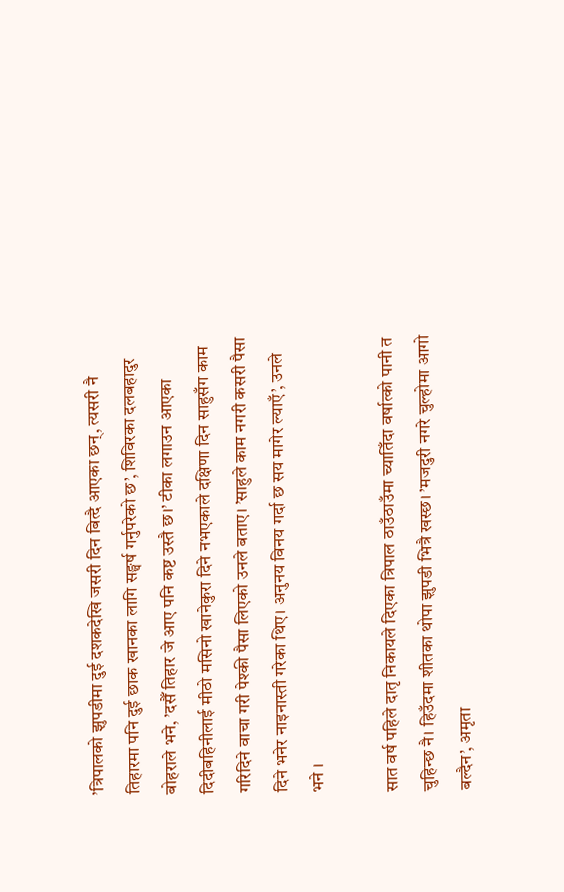’त्रिपालको झुपडीमा दुई दशकदेखि जसरी दिन बित्दै आएका छन्, त्यसरी नै तिहारमा पनि दुई छाक खानका लागि सङ्घर्ष गर्नुपरेको छ’, शिविरका दलबहादुर बोहराले भने, ’दसैँ तिहार जे आए पनि कष्ट उस्तै छ।’ टीका लगाउन आएका दिदीबहिनीलाई मीठो मसिनो खानेकुरा दिने नभएकाले दक्षिणा दिन साहुसँग काम गरिदिने वाचा गरी पेश्की पैसा लिएको उनले बताए। ’साहुले काम नगरी कसरी पैसा दिने भनेर नाइनास्ती गरेका थिए। अनुनय विनय गर्दा छ सय मागेर ल्याएँ’, उनले भने ।

सात वर्ष पहिले दातृ निकायले दिएका त्रिपाल ठाउँठाउँमा च्यातिँदा वर्षात्को पानी त चुहिन्छ नै। हिउँदमा शीतका थोपा झुपडी भित्रै खस्छ। ’मजदुरी नगरे चुल्होमा आगो बल्दैन’, अमृता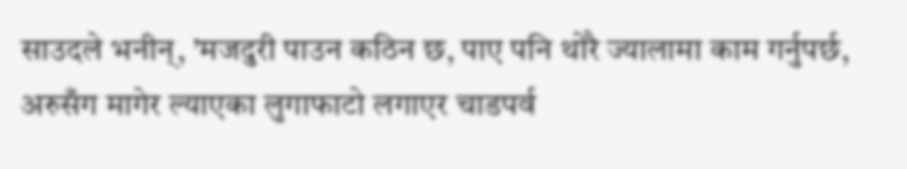साउदले भनीन्, ’मजदुरी पाउन कठिन छ, पाए पनि थोरै ज्यालामा काम गर्नुपर्छ, अरुसँग मागेर ल्याएका लुगाफाटो लगाएर चाडपर्व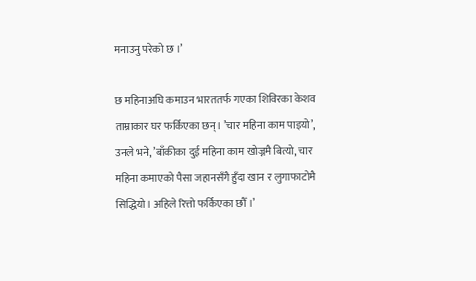मनाउनु परेको छ ।’

छ महिनाअघि कमाउन भारततर्फ गएका शिविरका केशव ताम्राकार घर फर्किएका छन्। ’चार महिना काम पाइयो’, उनले भने, ’बाँकीका दुई महिना काम खोज्नमै बित्यो, चार महिना कमाएको पैसा जहानसँगै हुँदा खान र लुगाफाटोमै सिद्धियो। अहिले रित्तो फर्किएका छौँ ।’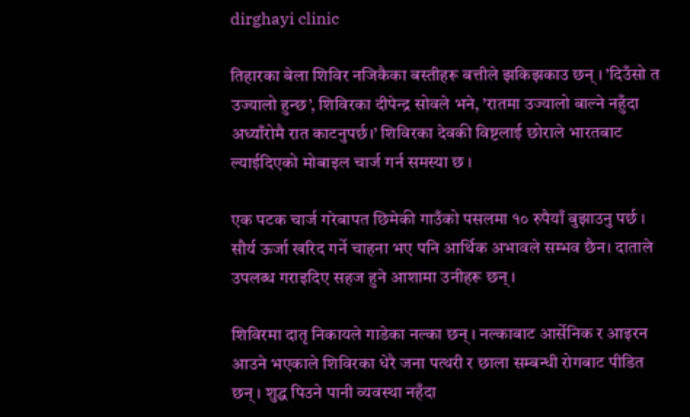dirghayi clinic

तिहारका बेला शिविर नजिकैका बस्तीहरू बत्तीले झकिझकाउ छन् । ’दिउँसो त उज्यालो हुन्छ’, शिविरका दीपेन्द्र सोवले भने, ’रातमा उज्यालो बाल्ने नहुँदा अध्याँरोमै रात काटनुपर्छ।’ शिविरका देवकी विष्टलाई छोराले भारतबाट ल्याईदिएको मोबाइल चार्ज गर्न समस्या छ ।

एक पटक चार्ज गरेबापत छिमेकी गाउँको पसलमा १० रुपैयाँ बुझाउनु पर्छ । सौर्य ऊर्जा खरिद गर्ने चाहना भए पनि आर्थिक अभावले सम्भव छैन। दाताले उपलब्ध गराइदिए सहज हुने आशामा उनीहरू छन् ।

शिविरमा दातृ निकायले गाडेका नल्का छन् । नल्काबाट आर्सेनिक र आइरन आउने भएकाले शिविरका धेरै जना पत्थरी र छाला सम्बन्धी रोगबाट पीडित छन् । शुद्ध पिउने पानी व्यवस्था नहँदा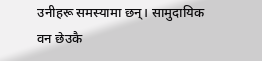उनीहरू समस्यामा छन्। सामुदायिक वन छेउकै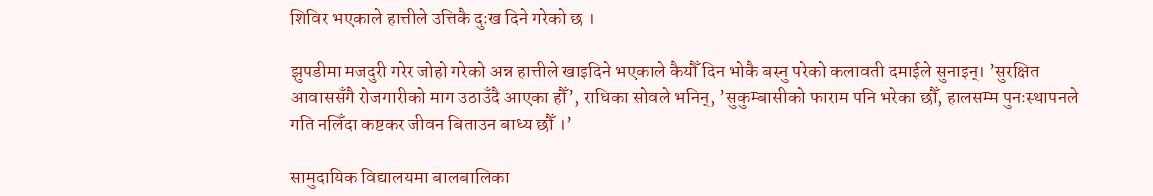शिविर भएकाले हात्तीले उत्तिकै दुःख दिने गरेको छ ।

झुपडीमा मजदुरी गरेर जोहो गरेको अन्न हात्तीले खाइदिने भएकाले कैयौँ दिन भोकै बस्नु परेको कलावती दमाईले सुनाइन्। ’सुरक्षित आवाससँगै रोजगारीको माग उठाउँदै आएका हौँ’, राधिका सोवले भनिन्, ’सुकुम्बासीको फाराम पनि भरेका छौँ, हालसम्म पुनःस्थापनले गति नलिँदा कष्टकर जीवन बिताउन बाध्य छौँ ।’

सामुदायिक विद्यालयमा बालबालिका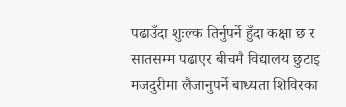पढाउँदा शुःल्क तिर्नुपर्ने हुँदा कक्षा छ र सातसम्म पढाएर बीचमै विद्यालय छुटाइ मजदुरीमा लैजानुपर्ने बाध्यता शिविरका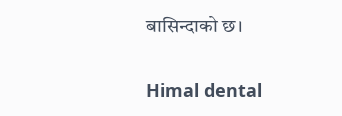बासिन्दाको छ।

Himal dental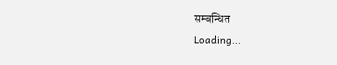सम्बन्धित
Loading...